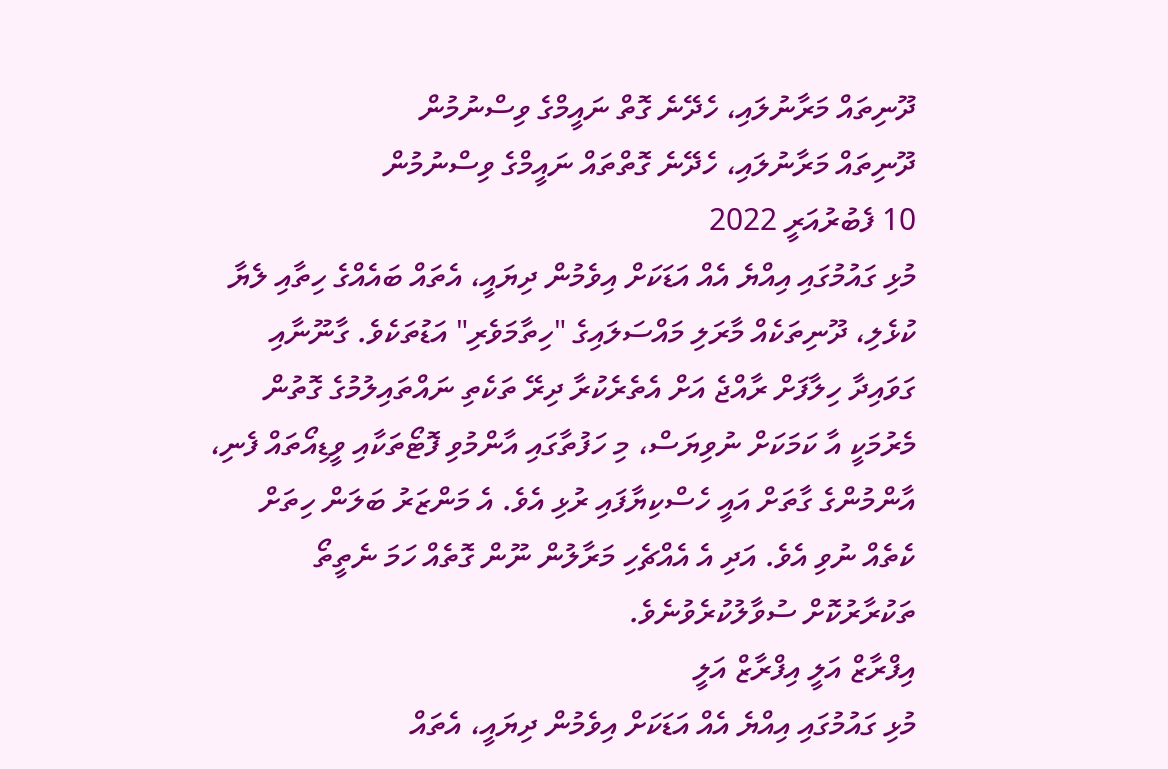ދޫނިތައް މަރާނުލައި، ހެދޭނެ ގޮތް ނައީމްގެ ވިސްނުމުން
ދޫނިތައް މަރާނުލައި، ހެދޭނެ ގޮތްތައް ނައީމްގެ ވިސްނުމުން
10 ފެބުރުއަރީ 2022
މުޅި ގައުމުގައި އިއްޔެ އެއް އަޑަކަށް އިވެމުން ދިޔައީ، އެތައް ބައެއްގެ ހިތާއި ލެޔާ ކުޅެލި، ދޫނިތަކެއް މާރަލި މައްސަލައިގެ "ހިތާމަވެރި" އަޑުތަކެވެ. ގާނޫނާއި ގަވައިދާ ހިލާފަށް ރާއްޖެ އަށް އެތެރެކުރާ ދިރޭ ތަކެތި ނައްތައިލުމުގެ ގޮތުން މެރުމަކީ އާ ކަމަކަށް ނުވިޔަސް، މި ހަފުތާގައި އާންމުވި ފޮޓޯތަކާއި ވީޑިއޯތައް ފެނި، އާންމުންގެ ގާތަށް އައީ ހެސްކިޔާފައި ރުޅި އެވެ. އެ މަންޒަރު ބަލަން ހިތަށް ކެތެއް ނުވި އެވެ. އަދި އެ އެއްޗެހި މަރާލުން ނޫން ގޮތެއް ހަމަ ނެތީތޯ ތަކުރާރުކޮށް ސުވާލުކުރެވުނެވެ.
އިފްރާޒް އަލީ އިފްރާޒް އަލީ
މުޅި ގައުމުގައި އިއްޔެ އެއް އަޑަކަށް އިވެމުން ދިޔައީ، އެތައް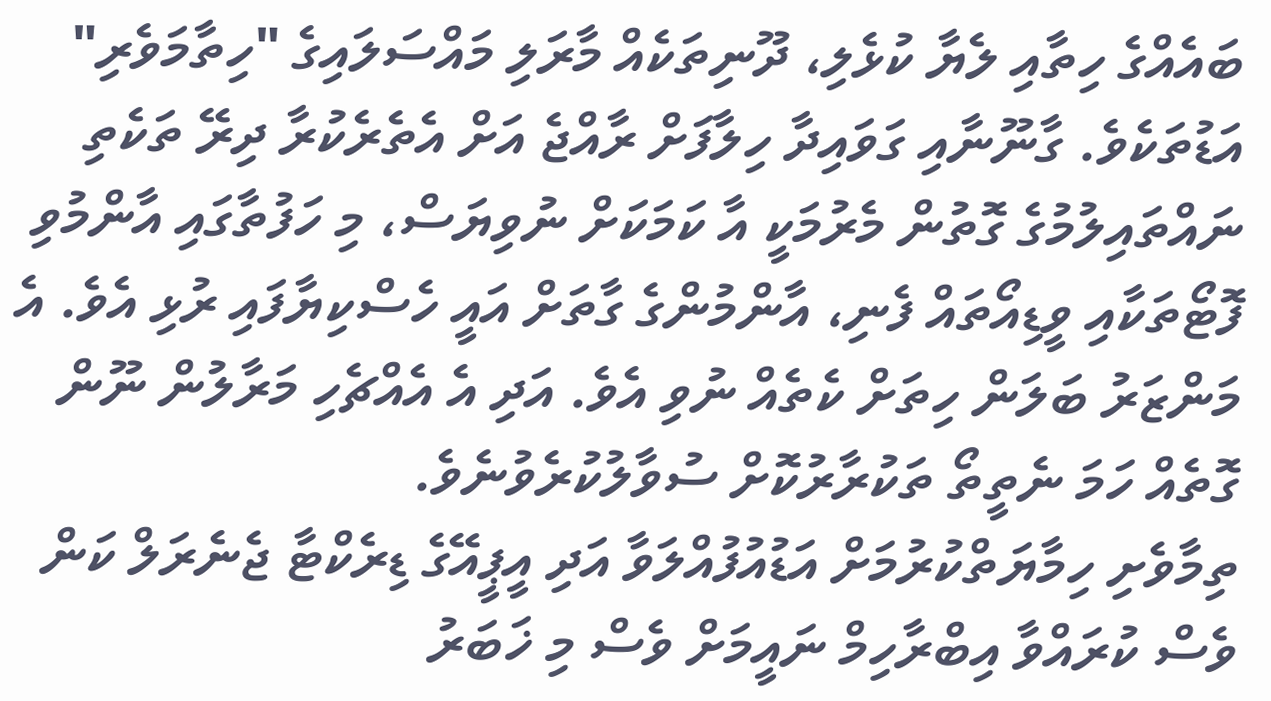ބައެއްގެ ހިތާއި ލެޔާ ކުޅެލި، ދޫނިތަކެއް މާރަލި މައްސަލައިގެ "ހިތާމަވެރި" އަޑުތަކެވެ. ގާނޫނާއި ގަވައިދާ ހިލާފަށް ރާއްޖެ އަށް އެތެރެކުރާ ދިރޭ ތަކެތި ނައްތައިލުމުގެ ގޮތުން މެރުމަކީ އާ ކަމަކަށް ނުވިޔަސް، މި ހަފުތާގައި އާންމުވި ފޮޓޯތަކާއި ވީޑިއޯތައް ފެނި، އާންމުންގެ ގާތަށް އައީ ހެސްކިޔާފައި ރުޅި އެވެ. އެ މަންޒަރު ބަލަން ހިތަށް ކެތެއް ނުވި އެވެ. އަދި އެ އެއްޗެހި މަރާލުން ނޫން ގޮތެއް ހަމަ ނެތީތޯ ތަކުރާރުކޮށް ސުވާލުކުރެވުނެވެ.
ތިމާވެށި ހިމާޔަތްކުރުމަށް އަޑުއުފުއްލަވާ އަދި އީޕީއޭގެ ޑިރެކްޓާ ޖެނެރަލް ކަން ވެސް ކުރައްވާ އިބްރާހިމް ނައީމަށް ވެސް މި ޚަބަރު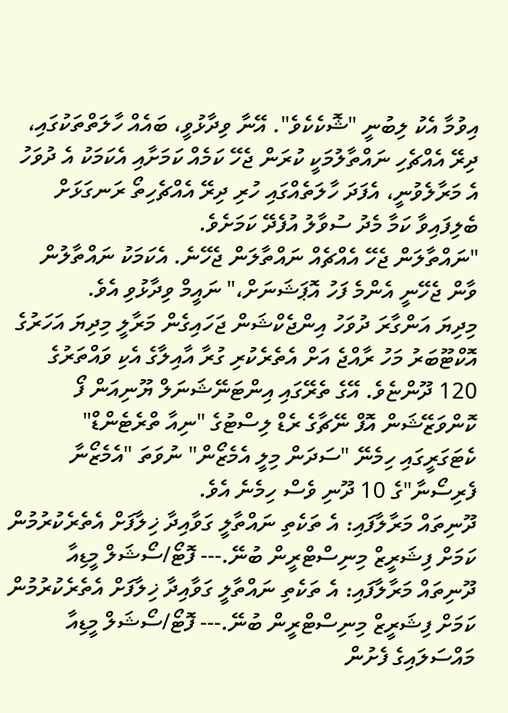އިވުމާ އެކު ލިބުނީ "ޝޮކެކެވެ". އޭނާ ވިދާޅުވީ، ބައެއް ހާލަތްތަކުގައި، ދިރޭ އެއްޗެހި ނައްތާލުމަކީ ކުރަން ޖެހޭ ކަމެއް ކަމަށާއި އެކަމަކު އެ ދުވަހު އެ މަރާލެވުނީ، އެފަދަ ހާލަތެއްގައި ހުރި ދިރޭ އެއްޗެހިތޯ ރަނގަޅަށް ބެލިފައިވާ ކަމާ މެދު ސުވާލު އުފެދޭ ކަމަށެވެ.
"ނައްތާލަން ޖެހޭ އެއްޗެއް ނައްތާލަން ޖެހޭނެ. އެކަމަކު ނައްތާލުން ވާން ޖެހޭނީ އެންމެ ފަހު އޮޕަޝަނަށް،" ނައީމް ވިދާޅުވި އެވެ.
މިދިޔަ އަންގާރަ ދުވަހު އިންޖެކްޝަން ޖަހައިގެން މަރާލީ މިދިޔަ އަހަރުގެ އޮކްޓޫބަރު މަހު ރާއްޖެ އަށް އެތެރެކުރި ގުރާ އާއިލާގެ އެކި ވައްތަރުގެ 120 ދޫންޏެވެ. އޭގެ ތެރޭގައި އިންޓަނޭޝަނަލް ޔޫނިއަން ފޯ ކޮންވަޒޭޝަން އޮފް ނޭޗާގެ ރެޑް ލިސްޓުގެ "ނިއާ ތްރެޓެންޑް" ކެޓަގަރީގައި ހިމެނޭ "ސަދަން މިލީ އެމެޒޯން" ނުވަތަ "އެމެޒޯނާ ފެރިސޯނާ"ގެ 10 ދޫނި ވެސް ހިމެނެ އެވެ.
ދޫނިތައް މަރާލާފައި: އެ ތަކެތި ނައްތާލީ ގަވާއިދާ ޚިލާފަށް އެތެރެކުރުމުން ކަމަށް ފިޝަރީޒް މިނިސްޓްރީން ބުނޭ.--- ފޮޓޯ/ސޯޝަލް މީޑިއާ
ދޫނިތައް މަރާލާފައި: އެ ތަކެތި ނައްތާލީ ގަވާއިދާ ޚިލާފަށް އެތެރެކުރުމުން ކަމަށް ފިޝަރީޒް މިނިސްޓްރީން ބުނޭ.--- ފޮޓޯ/ސޯޝަލް މީޑިއާ
މައްސަލައިގެ ފެށުން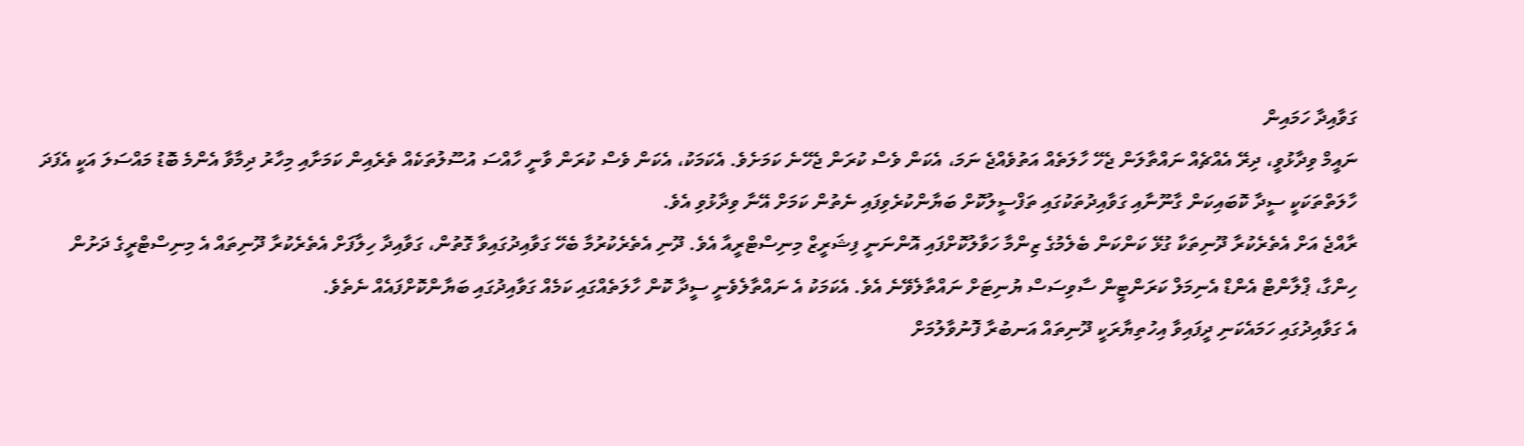ގަވާއިދާ ހަމައިން
ނައީމް ވިދާޅުވީ، ދިރޭ އެއްޗެއް ނައްތާލަން ޖެހޭ ހާލަތެއް އަތުވެއްޖެ ނަމަ، އެކަން ވެސް ކުރަން ޖެހޭނެ ކަމަށެވެ. އެކަމަކު، އެކަން ވެސް ކުރަން ވާނީ ހާއްސަ އުސޫލުތަކެއް ތެރެއިން ކަމަށާއި މިހާރު ދިމާވާ އެންމެ ބޮޑު މައްސަލަ އަކީ އެފަދަ ހާލަތްތަކަކީ ސީދާ ކޮބައިކަން ގާނޫނާއި ގަވާއިދުތަކުގައި ތަފްސީލުކޮށް ބަޔާންކުރެވިފައި ނެތުން ކަމަށް އޭނާ ވިދާޅުވި އެވެ.
ރާއްޖެ އަށް އެތެރެކުރާ ދޫނިތަކާ ގުޅޭ ކަންކަން ބެލެމުގެ ޒިންމާ ހަވާލުކޮށްފައި އޮންނަނީ ފިޝަރީޒް މިނިސްޓްރީއާ އެވެ. ދޫނި އެތެރެކުރުމާ ބެހޭ ގަވާއިދުގައިވާ ގޮތުން، ގަވާއިދާ ހިލާފަށް އެތެރެކުރާ ދޫނިތައް އެ މިނިސްޓްރީގެ ދަށުން ހިންގާ، ޕްލާންޓް އެންޑް އެނިމަލް ކަރަންޓީން ސާވިސަސް ޔުނިޓަށް ނައްތާލެވޭނެ އެވެ. އެކަމަކު އެ ނައްތާލެވެނީ ސީދާ ކޮން ހާލަތެއްގައި ކަމެއް ގަވާއިދުގައި ބަޔާންކޮށްފައެއް ނެތެވެ.
އެ ގަވާއިދުގައި ހަމައެކަނި ދީފައިވާ އިހުތިޔާރަކީ ދޫނިތައް އަނބުރާ ފޮނުވާލުމަށް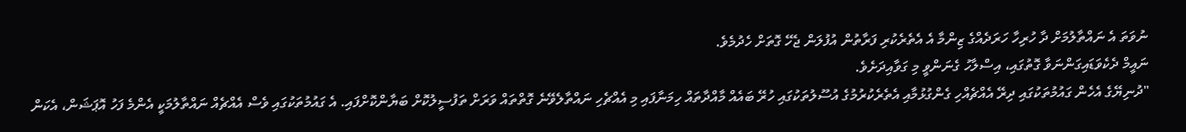ނުވަތަ އެ ނައްތާލުމަށް ދާ ހުރިހާ ހަރަދެއްގެ ޒިންމާ އެ އެތެރެކުރި ފަރާތުން އުފުލަން ޖެހޭ ގޮތަށް ހެދުމެވެ.
ނައީމް ދެކެވަޑައިގަންނަވާ ގޮތުގައި، އިސްލާހު ގެނަންވީ މި ގަވާއިދަށެވެ.
"ދުނިޔޭގެ އެހެން ގައުމުތަކުގައި ދިރޭ އެއްޗެއްހި ގެންގުޅުމާއި އެތެރެކުރުމުގެ އުސޫލުތަކުގައި ހުރޭ ބައެއް މާއްދާތައް ހިމަނާފައި މި އެއްޗެހި ނައްތާލެވޭނެ ގޮތްތައް ވަރަށް ތަފުސީލުކޮށް ބަޔާންކޮށްފައި. އެ ގައުމުތަކުގައި ވެސް އެއްޗެއް ނައްތާލުމަކީ އެންމެ ފަހު އޮޕަޝަން، އެކަން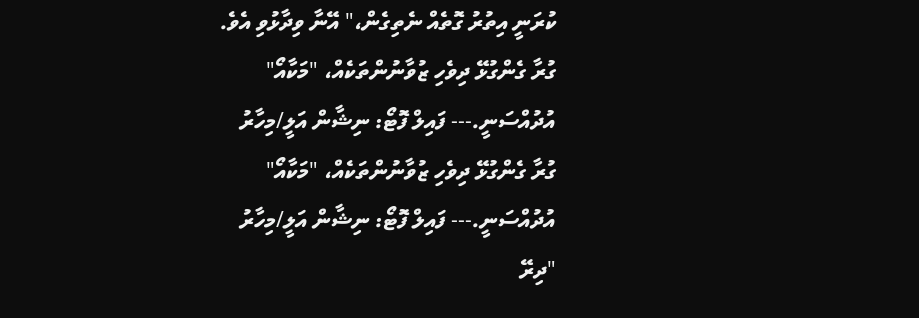ކުރަނީ އިތުރު ގޮތެއް ނެތިގެން،" އޭނާ ވިދާޅުވި އެވެ.
ގުރާ ގެންގުޅޭ ދިވެހި ޒުވާނުންތަކެއް، "މަކާއޯ" އުދުއްސަނީ.--- ފައިލް ފޮޓޯ: ނިޝާން އަލީ/މިހާރު
ގުރާ ގެންގުޅޭ ދިވެހި ޒުވާނުންތަކެއް، "މަކާއޯ" އުދުއްސަނީ.--- ފައިލް ފޮޓޯ: ނިޝާން އަލީ/މިހާރު
"ދިރޭ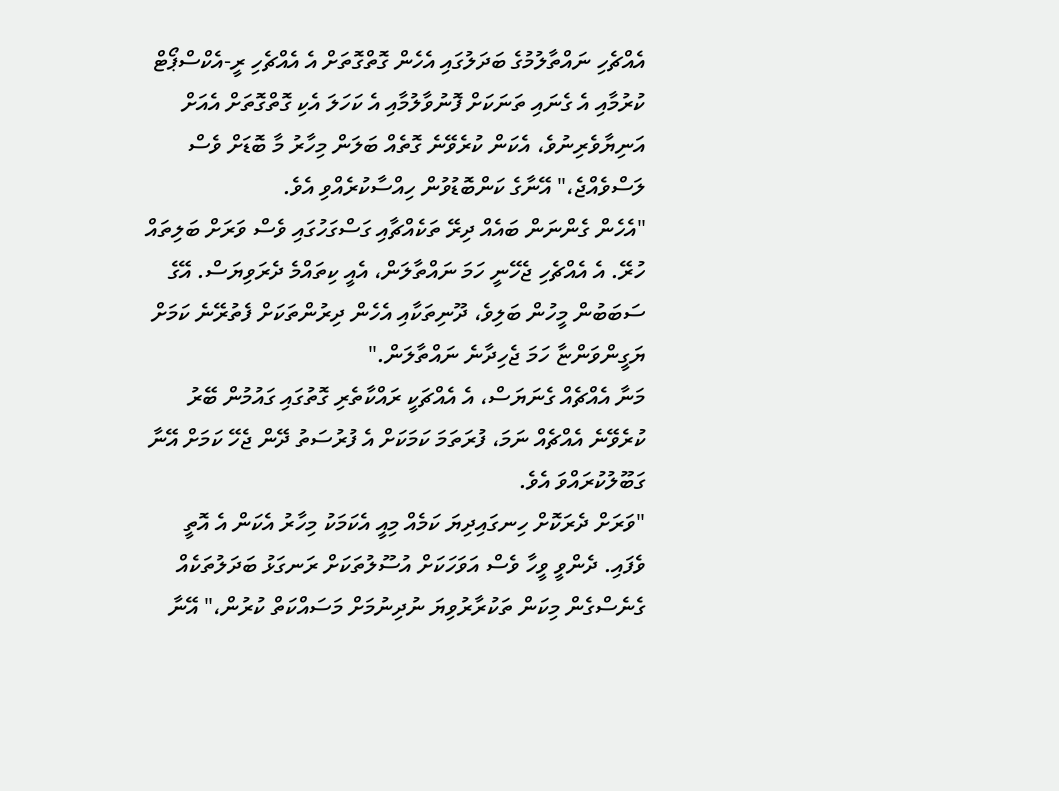އެއްޗެހި ނައްތާލުމުގެ ބަދަލުގައި އެހެން ގޮތްގޮތަށް އެ އެއްޗެހި ރީ-އެކްސްޕޯޓް ކުރުމާއި އެ ގެނައި ތަނަކަށް ފޮނުވާލުމާއި އެ ކަހަލަ އެކި ގޮތްގޮތަށް އެއަށް އަނިޔާވެރިނުވެ، އެކަން ކުރެވޭނެ ގޮތެއް ބަލަން މިހާރު މާ ބޮޑަށް ވެސް ލަސްވެއްޖެ،" އޭނާގެ ކަންބޮޑުވުން ހިއްސާކުރެއްވި އެވެ.
"އެހެން ގެންނަން ބައެއް ދިރޭ ތަކެއްޗާއި ގަސްގަހުގައި ވެސް ވަރަށް ބަލިތައް ހުރޭ. އެ އެއްޗެހި ޖެހޭނީ ހަމަ ނައްތާލަން، އެއީ ކިތައްމެ ދެރަވިޔަސް. އޭގެ ސަބަބުން މީހުން ބަލިވެ، ދޫނިތަކާއި އެހެން ދިރުންތަކަށް ފެތުރޭނެ ކަމަށް ޔަގީންވަންޏާ ހަމަ ޖެހިދާނެ ނައްތާލަން."
މަނާ އެއްޗެއް ގެނަޔަސް، އެ އެއްޗަކީ ރައްކާތެރި ގޮތުގައި ގައުމުން ބޭރު ކުރެވޭނެ އެއްޗެއް ނަމަ، ފުރަތަމަ ކަމަކަށް އެ ފުރުސަތު ދޭން ޖެހޭ ކަމަށް އޭނާ ގަބޫލުކުރައްވަ އެވެ.
"ވަރަށް ދެރަކޮށް ހިނގައިދިޔަ ކަމެއް މިއީ އެކަމަކު މިހާރު އެކަން އެ އޮތީ ވެފައި. ދެންވީ ވީހާ ވެސް އަވަހަކަށް އުސޫލުތަކަށް ރަނގަޅު ބަދަލުތަކެއް ގެނެސްގެން މިކަން ތަކުރާރުވިޔަ ނުދިނުމަށް މަސައްކަތް ކުރުން،" އޭނާ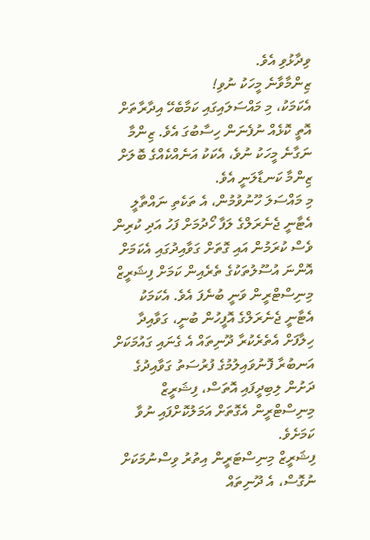ވިދާޅުވި އެވެ.
ޒިންމާވާނެ މީހަކު ނުވި!
އެކަމަކު، މި މައްސަލައިގައި ކަމާބެހޭ އިދާރާތަށް އޮތީ ކޮޅެއް ނުފެނަން ހިސާބުގަ އެވެ. ޒިންމާ ނަގާނެ މީހަކު ނުވެ، އެކަކު އަނެއްކެއްގެ ބޮލަށް ޒިންމާ ކަނޑާލަނީ އެވެ.
މި މައްސަލަ ހޫނުވުމުން، އެ ތަކެތި ނައްތާލީ އެޓާނީ ޖެނެރަލްގެ ލަފާ ހޯދުމަށް ފަހު އަދި ކުރިން ވެސް ކުރަމުން އައި ގޮތަށް ގަވާއިދުގައި އެކަމަށް އޮންނަ އުސޫލުތަކުގެ ތެރެއިން ކަމަށް ފިޝަރީޒް މިނިސްޓްރީން ވަނީ ބުނެފަ އެވެ. އެކަމަކު އެޓާނީ ޖެނެރަލްގެ އޮފީހުން ބުނީ، ގަވާއިދާ ހިލާފަށް އެތެރެކުރާ ދޫނިތައް އެ ގެނައި ގައުމަކަށް އަނބުރާ ފޮނުވައިލުމުގެ ފުރުސަތު ގަވާއިދުގެ ދަށުން ލިބިދީފައި އޮތަސް، ފިޝަރީޒް މިނިސްޓްރީން އެގޮތަށް އަމަލުކޮށްފައި ނުވާ ކަމަށެވެ.
ފިޝަރީޒް މިނިސްޓަރީން އިތުރު ވިސްނުމަކަށް ނުގޮސް، އެ ދޫނިތައް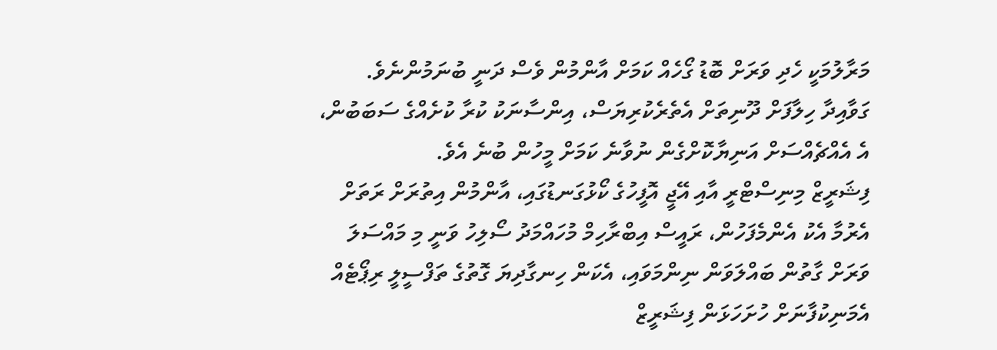މަރާލުމަކީ ހެދި ވަރަށް ބޮޑު ގޯހެއް ކަމަށް އާންމުން ވެސް ދަނީ ބުނަމުންނެވެ. ގަވާއިދާ ހިލާފަށް ދޫނިތަށް އެތެރެކުރިޔަސް، އިންސާނަކު ކުރާ ކުށެއްގެ ސަބަބުން، އެ އެއްޗެއްސަށް އަނިޔާކޮށްގެން ނުވާނެ ކަމަށް މީހުން ބުނެ އެވެ.
ފިޝަރީޒް މިނިސްޓްރީ އާއި އޭޖީ އޮފީހުގެ ކޯޅުގަނޑުގައި، އާންމުން އިތުރަށް ރަތަށް އެރުމާ އެކު އެންމެފަހުން، ރައީސް އިބްރާހިމް މުހައްމަދު ސޯލިހު ވަނީ މި މައްސަލަ ވަރަށް ގާތުން ބައްލަވަން ނިންމަވައި، އެކަން ހިނގާދިޔަ ގޮތުގެ ތަފްސީލީ ރިޕޯޓެއް އެމަނިކުފާނަށް ހުށަހަޅަން ފިޝަރީޒް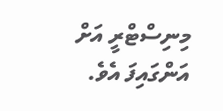މިނިސްޓްރީ އަށް އަންގައިފަ އެވެ.